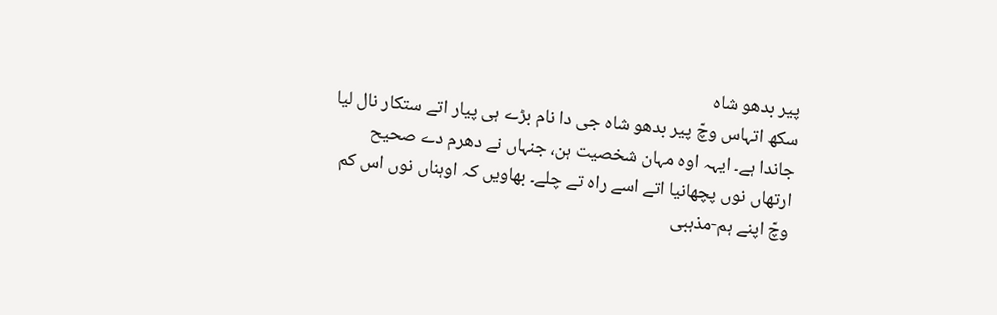پیر بدھو شاہ
سکھ اتہاس وچّ پیر بدھو شاہ جی دا نام بڑے ہی پیار اتے ستکار نال لیا جاندا ہے۔ ایہہ اوہ مہان شخصیت ہن، جنہاں نے دھرم دے صحیح ارتھاں نوں پچھانیا اتے اسے راہ تے چلے۔ بھاویں کہ اوہناں نوں اس کم وچّ اپنے ہم-مذہبی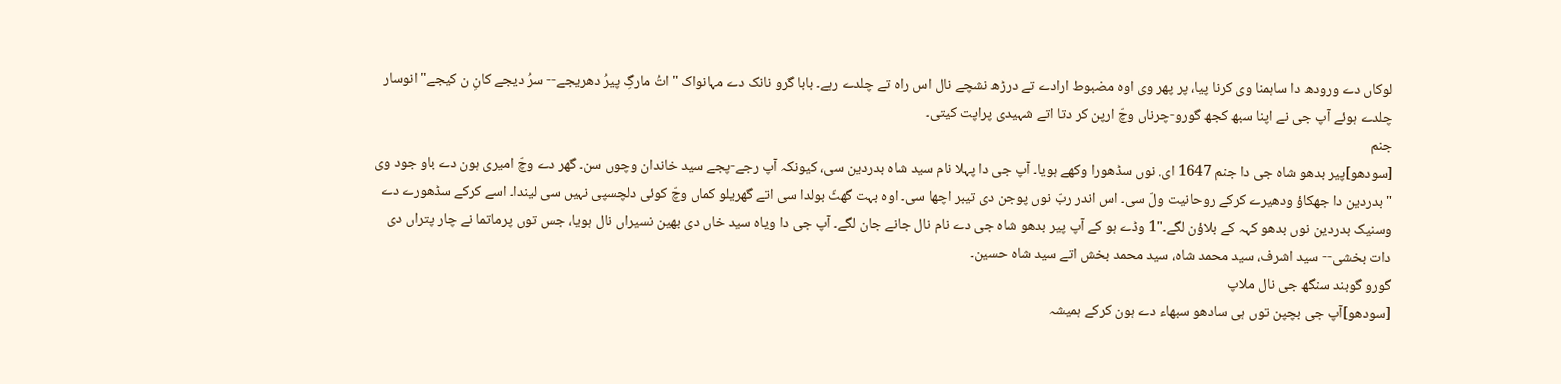لوکاں دے ورودھ دا ساہمنا وی کرنا پیا، پر پھر وی اوہ مضبوط ارادے تے درڑھ نشچے نال اس راہ تے چلدے رہے۔ بابا گرو نانک دے مہانواک "اتُ مارگِ پیرُ دھریجے-- سرُ دیجے کانِ ن کیجے" انوسار چلدے ہوئے آپ جی نے اپنا سبھ کجھ گورو-چرناں وچّ ارپن کر دتا اتے شہیدی پراپت کیتی۔
جنم
[سودھو]پیر بدھو شاہ جی دا جنم 1647 ای. نوں سڈھورا وکھے ہویا۔ آپ جی دا پہلا نام سید شاہ بدردین سی، کیونکہ آپ رجے-پجے سید خاندان وچوں سن۔ گھر دے وچّ امیری ہون دے باو جود وی "بدردین دا جھکاؤ ودھیرے کرکے روحانیت ولّ سی۔ اس اندر ربّ نوں پوجن دی تیبر اچھا سی۔ اوہ بہت گھٹّ بولدا سی اتے گھریلو کماں وچّ کوئی دلچسپی نہیں سی لیندا۔ اسے کرکے سڈھورے دے وسنیک بدردین نوں بدھو کہہ کے بلاؤن لگے۔"1 وڈے ہو کے آپ پیر بدھو شاہ جی دے نام نال جانے جان لگے۔ آپ جی دا ویاہ سید خاں دی بھین نسیراں نال ہویا، جس توں پرماتما نے چار پتراں دی دات بخشی-- سید اشرف، سید محمد شاہ، سید محمد بخش اتے سید شاہ حسین۔
گورو گوبند سنگھ جی نال ملاپ
[سودھو]آپ جی بچپن توں ہی سادھو سبھاء دے ہون کرکے ہمیشہ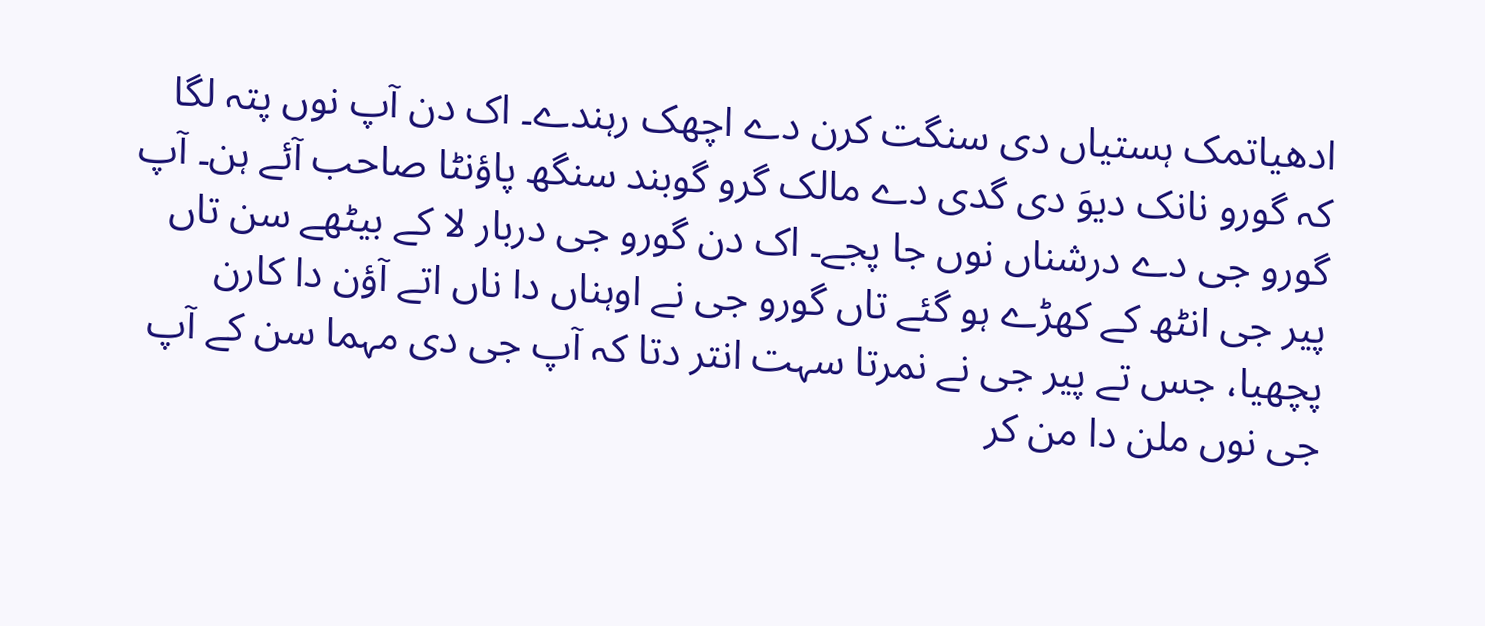ادھیاتمک ہستیاں دی سنگت کرن دے اچھک رہندے۔ اک دن آپ نوں پتہ لگا کہ گورو نانک دیوَ دی گدی دے مالک گرو گوبند سنگھ پاؤنٹا صاحب آئے ہن۔ آپ گورو جی دے درشناں نوں جا پجے۔ اک دن گورو جی دربار لا کے بیٹھے سن تاں پیر جی انٹھ کے کھڑے ہو گئے تاں گورو جی نے اوہناں دا ناں اتے آؤن دا کارن پچھیا، جس تے پیر جی نے نمرتا سہت انتر دتا کہ آپ جی دی مہما سن کے آپ جی نوں ملن دا من کر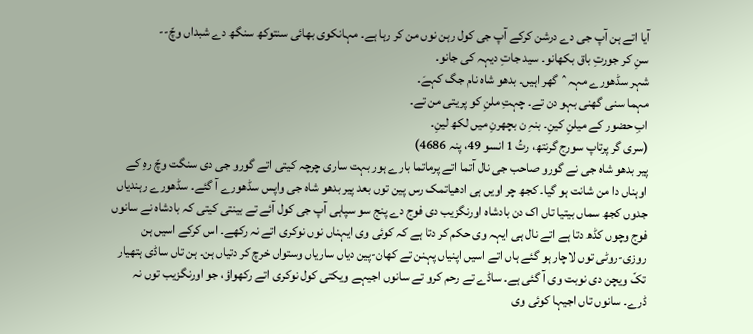آیا اتے ہن آپ جی دے درشن کرکے آپ جی کول رہن نوں من کر رہا ہے۔ مہانکوی بھائی سنتوکھ سنگھ دے شبداں وچّ--
سنِ کر جورتِ باق بکھانو۔ سید جاتِ دیہہ کی جانو۔
شہر سڈھورے مہہˆ گھر اہیں۔ بدھو شاہ نام جگ کہےَ۔
مہما سنی گھنی بہو دن تے۔ چہتِ ملنِ کو پریتی من تے۔
ابِ حضور کے میلنِ کینِ۔ بنہِ ن بچھرنِ میں لکھ لینِ۔
(سری گر پرتاپ سورج گرنتھ، رتُ 1 انسو 49، پنہ 4686)
پیر بدھو شاہ جی نے گورو صاحب جی نال آتما اتے پرماتما بارے ہور بہت ساری چرچہ کیتی اتے گورو جی دی سنگت وچّ رہِ کے اوہناں دا من شانت ہو گیا۔ کجھ چر اویں ہی ادھیاتمک رس پین توں بعد پیر بدھو شاہ جی واپس سڈھورے آ گئے۔ سڈھورے رہندیاں جدوں کجھ سماں بیتیا تاں اک دن بادشاہ اورنگزیب دی فوج دے پنج سو سپاہی آپ جی کول آئے تے بینتی کیتی کہ بادشاہ نے سانوں فوج وچوں کڈھ دتا ہے اتے نال ہی ایہہ وی حکم کر دتا ہے کہ کوئی وی ایہناں نوں نوکری اتے نہ رکھے۔ اس کرکے اسیں ہن روزی-روٹی توں لاچار ہو گئے ہاں اتے اسیں اپنیاں پہنن تے کھان-پین دیاں ساریاں وستواں خرچ کر دتیاں ہن۔ ہن تاں ساڈی ہتھیار تکّ ویچن دی نوبت وی آ گئی ہے۔ ساڈے تے رحم کرو تے سانوں اجیہے ویکتی کول نوکری اتے رکھواؤ، جو اورنگزیب توں نہ ڈرے۔ سانوں تاں اجیہا کوئی وی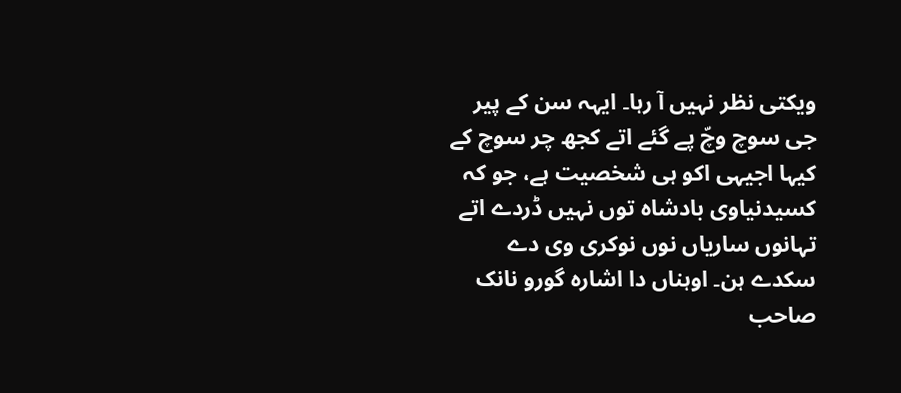ویکتی نظر نہیں آ رہا۔ ایہہ سن کے پیر جی سوچ وچّ پے گئے اتے کجھ چر سوچ کے کیہا اجیہی اکو ہی شخصیت ہے، جو کہ کسیدنیاوی بادشاہ توں نہیں ڈردے اتے تہانوں ساریاں نوں نوکری وی دے سکدے ہن۔ اوہناں دا اشارہ گورو نانک صاحب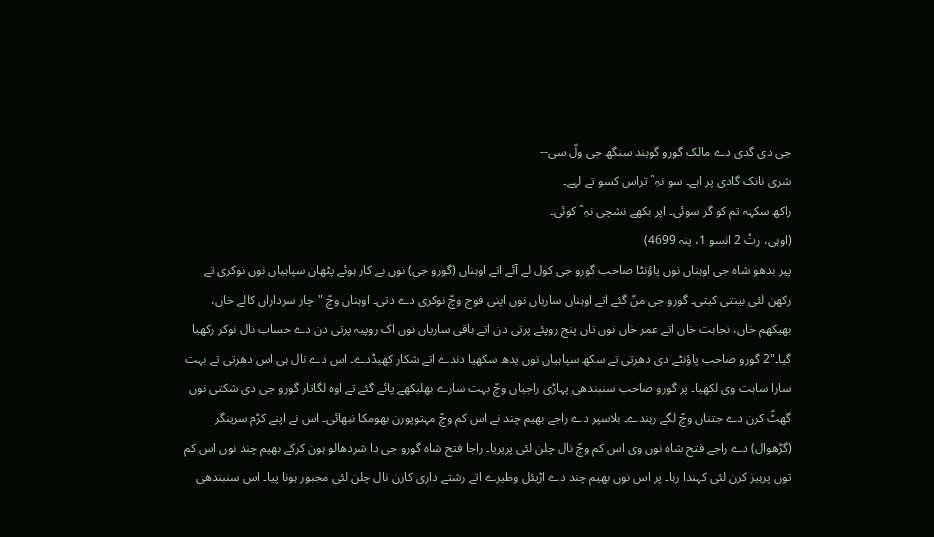جی دی گدی دے مالک گورو گوبند سنگھ جی ولّ سی--
شری نانک گادی پر اہے۔ سو نہِˆ تراس کسو تے لہے۔
راکھ سکہہ تم کو گر سوئی۔ اپر بکھے نشچی نہِˆ کوئی۔
(اوہی، رتُ 2 انسو 1، پنہ 4699)
پیر بدھو شاہ جی اوہناں نوں پاؤنٹا صاحب گورو جی کول لے آئے اتے اوہناں (گورو جی) نوں بے کار ہوئے پٹھان سپاہیاں نوں نوکری تے رکھن لئی بینتی کیتی۔ گورو جی منّ گئے اتے اوہناں ساریاں نوں اپنی فوج وچّ نوکری دے دتی۔ اوہناں وچّ "چار سرداراں کالے خاں، بھیکھم خاں، نجابت خاں اتے عمر خاں نوں تاں پنج روپئے پرتی دن اتے باقی ساریاں نوں اک روپیہ پرتی دن دے حساب نال نوکر رکھیا گیا۔"2 گورو صاحب پاؤنٹے دی دھرتی تے سکھ سپاہیاں نوں یدھ سکھیا دندے اتے شکار کھیڈدے۔ اس دے نال ہی اس دھرتی تے بہت سارا ساہت وی لکھیا۔ پر گورو صاحب سنبندھی پہاڑی راجیاں وچّ بہت سارے بھلیکھے پائے گئے تے اوہ لگاتار گورو جی دی شکتی نوں گھٹّ کرن دے جتناں وچّ لگے رہندے۔ بلاسپر دے راجے بھیم چند نے اس کم وچّ مہتوپورن بھومکا نبھائی۔ اس نے اپنے کڑم سرینگر (گڑھوال) دے راجے فتح شاہ نوں وی اس کم وچّ نال چلن لئی پریریا۔ راجا فتح شاہ گورو جی دا شردھالو ہون کرکے بھیم چند نوں اس کم توں پرہیز کرن لئی کہندا رہا۔ پر اس نوں بھیم چند دے اڑیئل وطیرے اتے رشتے داری کارن نال چلن لئی مجبور ہونا پیا۔ اس سنبندھی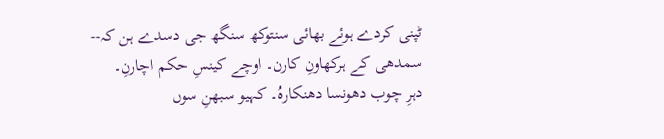ٹپنی کردے ہوئے بھائی سنتوکھ سنگھ جی دسدے ہن کہ--
سمدھی کے ہرکھاونِ کارن۔ اوچے کینسِ حکم اچارنِ۔
دہرِ چوب دھونسا دھنکارہُ۔ کہیو سبھنِ سوں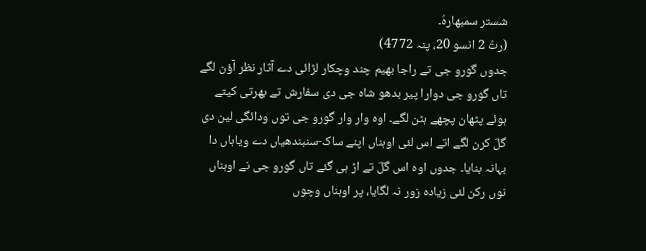شستر سمبھارہُ۔
(رتُ 2 انسو 20، پنہ 4772)
جدوں گورو جی تے راجا بھیم چند وچکار لڑائی دے آثار نظر آؤن لگے تاں گورو جی دوارا پیر بدھو شاہ جی دی سفارش تے بھرتی کیتے ہوئے پٹھان پچھے ہٹن لگے۔ اوہ وار وار گورو جی توں ودائگی لین دی گلّ کرن لگے اتے اس لئی اوہناں اپنے ساک-سنبندھیاں دے ویاہاں دا بہانہ بنایا۔ جدوں اوہ اس گلّ تے اڑ ہی گئے تاں گورو جی نے اوہناں نوں رکن لئی زیادہ زور نہ لگایا، پر اوہناں وچوں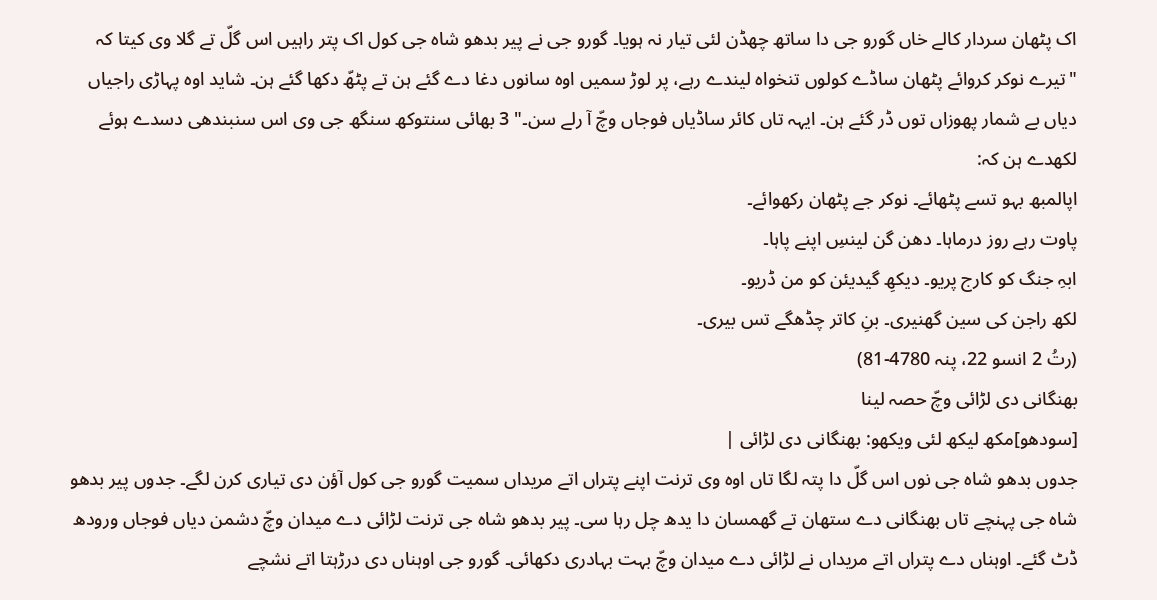اک پٹھان سردار کالے خاں گورو جی دا ساتھ چھڈن لئی تیار نہ ہویا۔ گورو جی نے پیر بدھو شاہ جی کول اک پتر راہیں اس گلّ تے گلا وی کیتا کہ "تیرے نوکر کروائے پٹھان ساڈے کولوں تنخواہ لیندے رہے، پر لوڑ سمیں اوہ سانوں دغا دے گئے ہن تے پٹھّ دکھا گئے ہن۔ شاید اوہ پہاڑی راجیاں دیاں بے شمار پھوزاں توں ڈر گئے ہن۔ ایہہ تاں کائر ساڈیاں فوجاں وچّ آ رلے سن۔" 3 بھائی سنتوکھ سنگھ جی وی اس سنبندھی دسدے ہوئے لکھدے ہن کہ:
اپالمبھ بہو تسے پٹھائے۔ نوکر جے پٹھان رکھوائے۔
پاوت رہے روز درماہا۔ دھن گن لینسِ اپنے پاہا۔
ابہِ جنگ کو کارج پریو۔ دیکھِ گیدیئن کو من ڈریو۔
لکھ راجن کی سین گھنیری۔ بنِ کاتر چڈھگے تس بیری۔
(رتُ 2 انسو 22، پنہ 4780-81)
بھنگانی دی لڑائی وچّ حصہ لینا
[سودھو]مکھ لیکھ لئی ویکھو: بھنگانی دی لڑائی |
جدوں بدھو شاہ جی نوں اس گلّ دا پتہ لگا تاں اوہ وی ترنت اپنے پتراں اتے مریداں سمیت گورو جی کول آؤن دی تیاری کرن لگے۔ جدوں پیر بدھو شاہ جی پہنچے تاں بھنگانی دے ستھان تے گھمسان دا یدھ چل رہا سی۔ پیر بدھو شاہ جی ترنت لڑائی دے میدان وچّ دشمن دیاں فوجاں ورودھ ڈٹ گئے۔ اوہناں دے پتراں اتے مریداں نے لڑائی دے میدان وچّ بہت بہادری دکھائی۔ گورو جی اوہناں دی درڑہتا اتے نشچے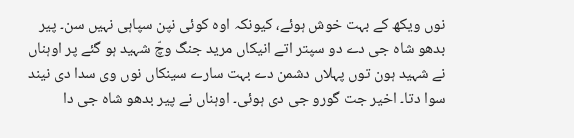نوں ویکھ کے بہت خوش ہوئے، کیونکہ اوہ کوئی نپن سپاہی نہیں سن۔ پیر بدھو شاہ جی دے دو سپتر اتے انیکاں مرید جنگ وچّ شہید ہو گئے پر اوہناں نے شہید ہون توں پہلاں دشمن دے بہت سارے سینکاں نوں وی سدا دی نیند سوا دتا۔ اخیر جت گورو جی دی ہوئی۔ اوہناں نے پیر بدھو شاہ جی دا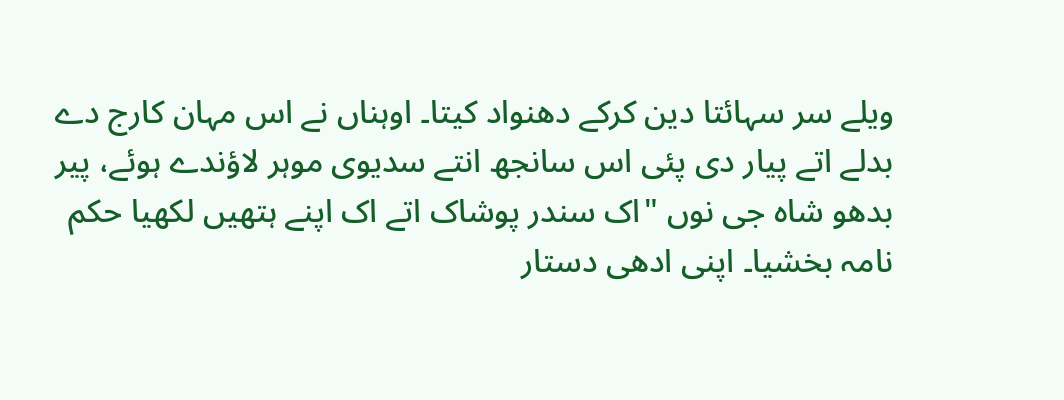ویلے سر سہائتا دین کرکے دھنواد کیتا۔ اوہناں نے اس مہان کارج دے بدلے اتے پیار دی پئی اس سانجھ انتے سدیوی موہر لاؤندے ہوئے، پیر بدھو شاہ جی نوں "اک سندر پوشاک اتے اک اپنے ہتھیں لکھیا حکم نامہ بخشیا۔ اپنی ادھی دستار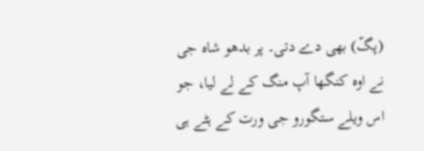(پگّ) بھی دے دتی۔ پر بدھو شاہ جی نے اوہ کنگھا آپ منگ کے لے لیا، جو اس ویلے ستگورو جی ورت کے ہٹے ہی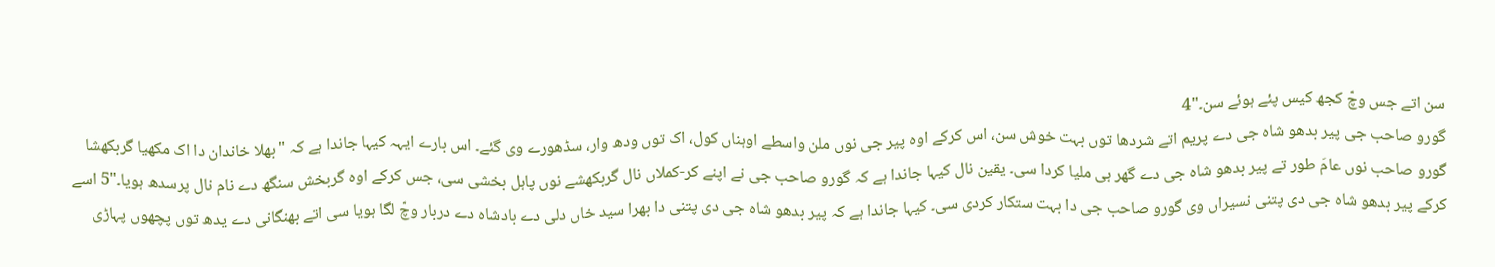سن اتے جس وچّ کجھ کیس پئے ہوئے سن۔"4
گورو صاحب جی پیر بدھو شاہ جی دے پریم اتے شردھا توں بہت خوش سن، اس کرکے اوہ پیر جی نوں ملن واسطے اوہناں کول، اک توں ودھ وار، سڈھورے وی گئے۔ اس بارے ایہہ کیہا جاندا ہے کہ "بھلا خاندان دا اک مکھیا گربکھشا گورو صاحب نوں عامَ طور تے پیر بدھو شاہ جی دے گھر ہی ملیا کردا سی۔ یقین نال کیہا جاندا ہے کہ گورو صاحب جی نے اپنے کر-کملاں نال گربکھشے نوں پاہل بخشی سی، جس کرکے اوہ گربخش سنگھ دے نام نال پرسدھ ہویا۔"5 اسے کرکے پیر بدھو شاہ جی دی پتنی نسیراں وی گورو صاحب جی دا بہت ستکار کردی سی۔ کیہا جاندا ہے کہ پیر بدھو شاہ جی دی پتنی دا بھرا سید خاں دلی دے بادشاہ دے دربار وچّ لگا ہویا سی اتے بھنگانی دے یدھ توں پچھوں پہاڑی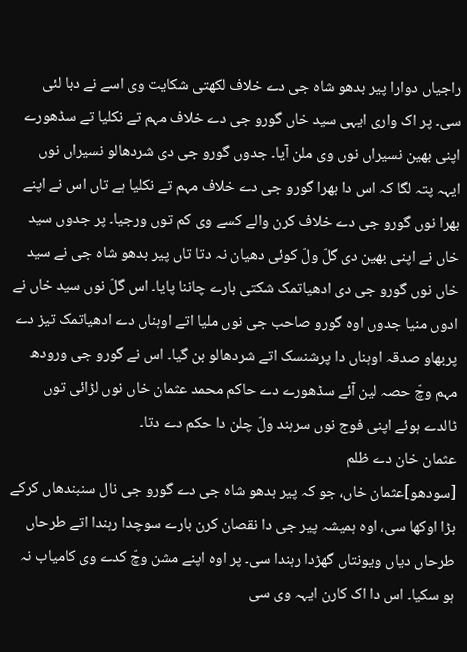راجیاں دوارا پیر بدھو شاہ جی دے خلاف لکھتی شکایت وی اسے نے دبا لئی سی۔ پر اک واری ایہی سید خاں گورو جی دے خلاف مہم تے نکلیا تے سڈھورے اپنی بھین نسیراں نوں وی ملن آیا۔ جدوں گورو جی دی شردھالو نسیراں نوں ایہہ پتہ لگا کہ اس دا بھرا گورو جی دے خلاف مہم تے نکلیا ہے تاں اس نے اپنے بھرا نوں گورو جی دے خلاف کرن والے کسے وی کم توں ورجیا۔ پر جدوں سید خاں نے اپنی بھین دی گلّ ولّ کوئی دھیان نہ دتا تاں پیر بدھو شاہ جی نے سید خاں نوں گورو جی دی ادھیاتمک شکتی بارے چاننا پایا۔ اس گلّ نوں سید خاں نے ادوں منیا جدوں اوہ گورو صاحب جی نوں ملیا اتے اوہناں دے ادھیاتمک تیز دے پربھاو صدقہ اوہناں دا پرشنسک اتے شردھالو بن گیا۔ اس نے گورو جی ورودھ مہم وچّ حصہ لین آئے سڈھورے دے حاکم محمد عثمان خاں نوں لڑائی توں ٹالدے ہوئے اپنی فوج نوں سرہند ولّ چلن دا حکم دے دتا۔
عثمان خان دے ظلم
[سودھو]عثمان خاں، جو کہ پیر بدھو شاہ جی دے گورو جی نال سنبندھاں کرکے بڑا اوکھا سی، اوہ ہمیشہ پیر جی دا نقصان کرن بارے سوچدا رہندا اتے طرحاں طرحاں دیاں ویونتاں گھڑدا رہندا سی۔ پر اوہ اپنے مشن وچّ کدے وی کامیاب نہ ہو سکیا۔ اس دا اک کارن ایہہ وی سی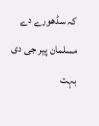کہ سڈھورے دے مسلمان پیر جی دی بہت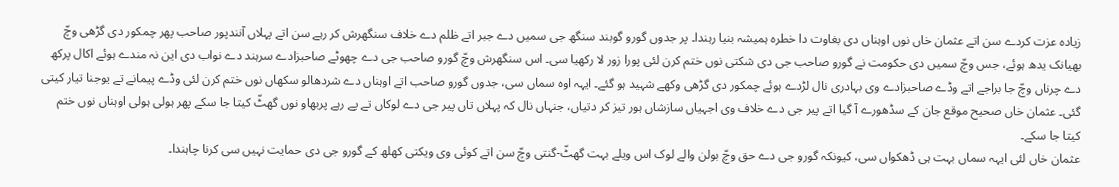زیادہ عزت کردے سن اتے عثمان خاں نوں اوہناں دی بغاوت دا خطرہ ہمیشہ بنیا رہندا۔ پر جدوں گورو گوبند سنگھ جی سمیں دے جبر اتے ظلم دے خلاف سنگھرش کر رہے سن اتے پہلاں آنندپور صاحب پھر چمکور دی گڑھی وچّ بھیانک یدھ ہوئے، جس وچّ سمیں دی حکومت نے گورو صاحب جی دی شکتی نوں ختم کرن لئی پورا زور لا رکھیا سی۔ اس سنگھرش وچّ گورو صاحب جی دے چھوٹے صاحبزادے سرہند دے نواب دی این نہ مندے ہوئے اکال پرکھ دے چرناں وچّ جا براجے اتے وڈے صاحبزادے وی بہادری نال لڑدے ہوئے چمکور دی گڑھی وکھے شہید ہو گئے۔ ایہہ اوہ سماں سی، جدوں گورو صاحب اتے اوہناں دے شردھالو سکھاں نوں ختم کرن لئی وڈے پیمانے تے یوجنا تیار کیتی گئی۔ عثمان خاں صحیح موقع جان کے سڈھورے آ گیا اتے پیر جی دے خلاف وی اجہیاں سازشاں ہور تیز کر دتیاں، جنہاں نال کہ پہلاں تاں پیر جی دے لوکاں تے پے رہے پربھاو نوں گھٹّ کیتا جا سکے پھر ہولی ہولی اوہناں نوں ختم کیتا جا سکے۔
عثمان خاں لئی ایہہ سماں بہت ہی ڈھکواں سی، کیونکہ گورو جی دے حق وچّ بولن والے لوک اس ویلے بہت گھٹّ-گنتی وچّ سن اتے کوئی وی ویکتی کھلھ کے گورو جی دی حمایت نہیں سی کرنا چاہندا۔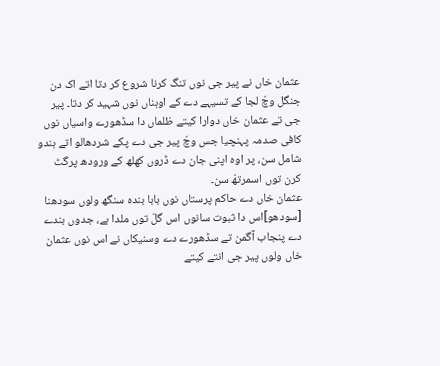عثمان خاں نے پیر جی نوں تنگ کرنا شروع کر دتا اتے اک دن جنگل وچّ لجا کے تسیہے دے کے اوہناں نوں شہید کر دتا۔ پیر جی تے عثمان خاں دوارا کیتے ظلماں دا سڈھورے واسیاں نوں کافی صدمہ پہنچیا جس وچّ پیر جی دے پکے شردھالو اتے ہندو شامل سن، پر اوہ اپنی جان دے ڈروں کھلھ کے ورودھ پرگٹ کرن توں اسمرتھّ سن۔
عثمان خاں دے حاکم پرستاں نوں بابا بندہ سنگھ ولوں سودھنا
[سودھو]اس دا ثبوت سانوں اس گلّ توں ملدا ہے، جدوں بندے دے پنجاب آگمن تے سڈھورے دے وسنیکاں نے اس نوں عثمان خاں ولوں پیر جی انتے کیتے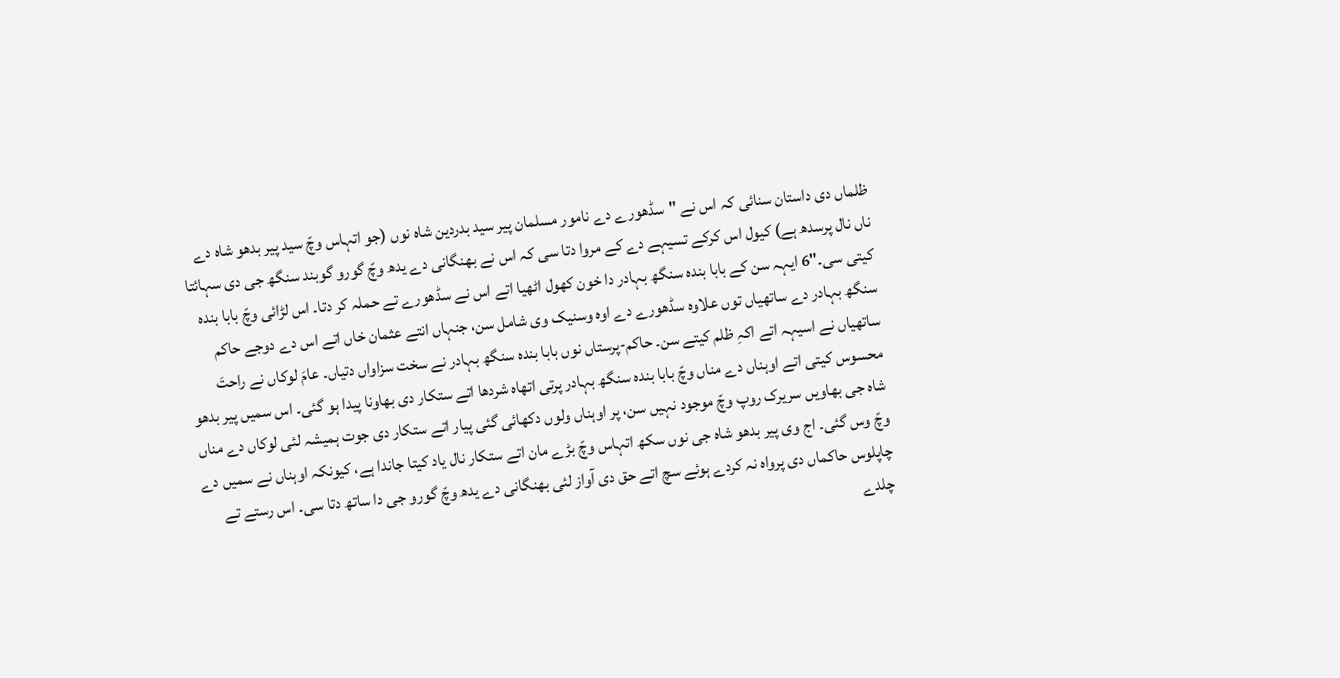ظلماں دی داستان سنائی کہ اس نے "سڈھورے دے نامور مسلمان پیر سید بدردین شاہ نوں (جو اتہاس وچّ سید پیر بدھو شاہ دے ناں نال پرسدھ ہے) کیول اس کرکے تسیہے دے کے مروا دتا سی کہ اس نے بھنگانی دے یدھ وچّ گورو گوبند سنگھ جی دی سہائتا کیتی سی۔"6 ایہہ سن کے بابا بندہ سنگھ بہادر دا خون کھول اٹھیا اتے اس نے سڈھورے تے حملہ کر دتا۔ اس لڑائی وچّ بابا بندہ سنگھ بہادر دے ساتھیاں توں علاوہ سڈھورے دے اوہ وسنیک وی شامل سن، جنہاں انتے عثمان خاں اتے اس دے دوجے حاکم ساتھیاں نے اسیہہ اتے اکہِ ظلم کیتے سن۔ حاکم-پرستاں نوں بابا بندہ سنگھ بہادر نے سخت سزاواں دتیاں۔ عامَ لوکاں نے راحتَ محسوس کیتی اتے اوہناں دے مناں وچّ بابا بندہ سنگھ بہادر پرتی اتھاہ شردھا اتے ستکار دی بھاونا پیدا ہو گئی۔ اس سمیں پیر بدھو شاہ جی بھاویں سریرک روپ وچّ موجود نہیں سن، پر اوہناں ولوں دکھائی گئی پیار اتے ستکار دی جوت ہمیشہ لئی لوکاں دے مناں وچّ وس گئی۔ اج وی پیر بدھو شاہ جی نوں سکھ اتہاس وچّ بڑے مان اتے ستکار نال یاد کیتا جاندا ہے، کیونکہ اوہناں نے سمیں دے چاپلوس حاکماں دی پرواہ نہ کردے ہوئے سچ اتے حق دی آواز لئی بھنگانی دے یدھ وچّ گورو جی دا ساتھ دتا سی۔ اس رستے تے چلدے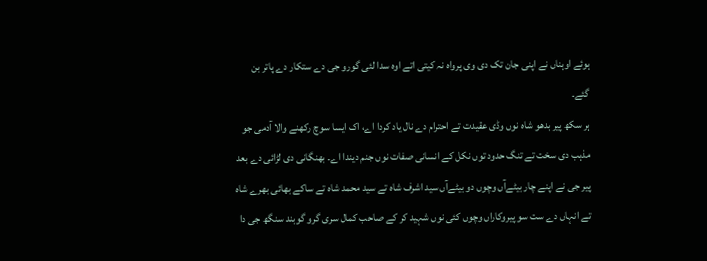ہوئے اوہناں نے اپنی جان تک دی وی پرواہ نہ کیتی اتے اوہ سدا لئی گورو جی دے ستکار دے پاتر بن گئے۔
ہر سکھ پیر بدھو شاہ نوں وڈی عقیدت تے احترام دے نال یاد کردا اے، اک ایسا سوچ رکھنے والا آدمی جو مذہب دی سخت تے تنگ حدود توں نکل کے انسانی صفات نوں جنم دیندا اے۔ بھنگانی دی لڑائی دے بعد پیر جی نے اپنے چار بیٹےآں وچوں دو بیٹےآں سید اشرف شاہ تے سید محمد شاہ تے ساکے بھائی بھرے شاہ تے انہاں دے ست سو پیروکاراں وچوں کئی نوں شہید کر کے صاحب کمال سری گرو گوبند سنگھ جی دا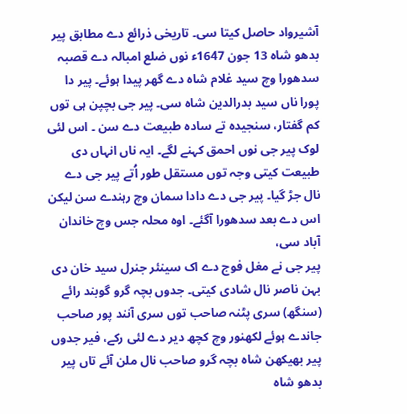آشیرواد حاصل کيتا سی۔ تاریخی ذرائع دے مطابق پیر بدھو شاہ 13 جون 1647ء نوں ضلع امبالہ دے قصبہ سدھورا وچ سید غلام شاہ دے گھر پیدا ہوئے۔ پیر دا پورا ناں سید بدرالدین شاہ سی۔ پیر جی بچپن ہی توں کم گفتار، سنجیدہ تے سادہ طبیعت دے سن ۔ اس لئی لوک پیر جی نوں احمق کہنے لگے۔ ایہ ناں انہاں دی طبیعت کيتی وجہ توں مستقل طور اُتے پیر جی دے نال جڑ گیا۔ پیر جی دے دادا سمان وچ رہندے سن لیکن اس دے بعد سدھورا آگئے۔ اوہ محلہ جس وچ خاندان آباد سی،
پیر جی نے مغل فوج دے اک سینئر جنرل سید خان دی بہن ناصر نال شادی کيتی۔ جدوں بچہ گرو گوبند رائے (سنگھ) سری پٹنہ صاحب توں سری آنند پور صاحب جاندے ہوئے لکھنور وچ کچھ دیر دے لئی رکے، فیر جدوں پیر بھیکھن شاہ بچہ گرو صاحب نال ملن آئے تاں پیر بدھو شاہ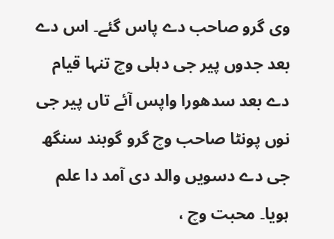وی گرو صاحب دے پاس گئے۔ اس دے بعد جدوں پیر جی دہلی وچ تنہا قیام دے بعد سدھورا واپس آئے تاں پیر جی نوں پونٹا صاحب وچ گرو گوبند سنگھ جی دے دسويں والد دی آمد دا علم ہويا۔ محبت وچ ،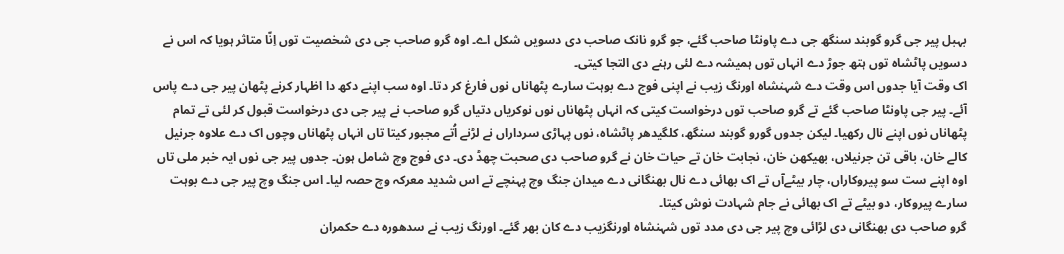بہبل پیر جی گرو گوبند سنگھ جی دے پاونٹا صاحب گئے، جو گرو نانک صاحب دی دسويں شکل اے۔ اوہ گرو صاحب جی دی شخصیت توں اِنّا متاثر ہويا کہ اس نے دسويں پاٹشاہ توں ہتھ جوڑ دے انہاں توں ہمیشہ دے لئی رہنے دی التجا کيتی۔
اک وقت آیا جدوں اس وقت دے شہنشاہ اورنگ زیب نے اپنی فوج دے بوہت سارے پٹھاناں نوں فارغ کر دتا۔ اوہ سب اپنے دکھ دا اظہار کرنے پٹھان پیر جی دے پاس آئے۔ پیر جی پاونٹا صاحب گئے تے گرو صاحب توں درخواست کيتی کہ انہاں پٹھاناں نوں نوکریاں دتیاں گرو صاحب نے پیر جی دی درخواست قبول کر لئی تے تمام پٹھاناں نوں اپنے نال رکھیا۔ لیکن جدوں گورو گوبند سنگھ، کلگیدھر پاٹشاہ، نوں پہاڑی سرداراں نے لڑنے اُتے مجبور کيتا تاں انہاں پٹھاناں وچوں اک دے علاوہ جرنیل کالے خان، باقی تن جرنیلاں، بھیکھن خان، نجابت خان تے حیات خان نے گرو صاحب دی صحبت چھڈ دی۔ دی فوج وچ شامل ہون۔ جدوں پیر جی نوں ایہ خبر ملی تاں اوہ اپنے ست سو پیروکاراں، چار بیٹےآں تے اک بھائی دے نال بھنگانی دے میدان جنگ وچ پہنچے تے اس شدید معرکہ وچ حصہ لیا۔ اس جنگ وچ پیر جی دے بوہت سارے پیروکار، دو بیٹے تے اک بھائی نے جام شہادت نوش کيتا۔
گرو صاحب دی بھنگانی دی لڑائی وچ پیر جی دی مدد توں شہنشاہ اورنگزیب دے کان بھر گئے۔ اورنگ زیب نے سدھورہ دے حکمران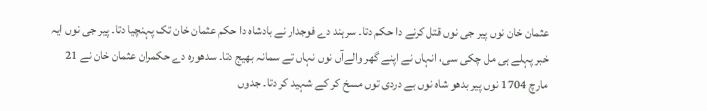عثمان خان نوں پیر جی نوں قتل کرنے دا حکم دتا۔ سرہند دے فوجدار نے بادشاہ دا حکم عثمان خان تک پہنچیا دتا۔ پیر جی نوں ایہ خبر پہلے ہی مل چکی سی، انہاں نے اپنے گھر والےآں نوں نہاں تے سمانہ بھیج دتا۔ سدھورہ دے حکمران عثمان خان نے 21 مارچ 1704 نوں پیر بدھو شاہ نوں بے دردی توں مسخ کر کے شہید کر دتا۔ جدوں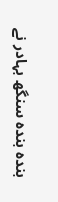بندہ بندہ سنگھ بہادر نے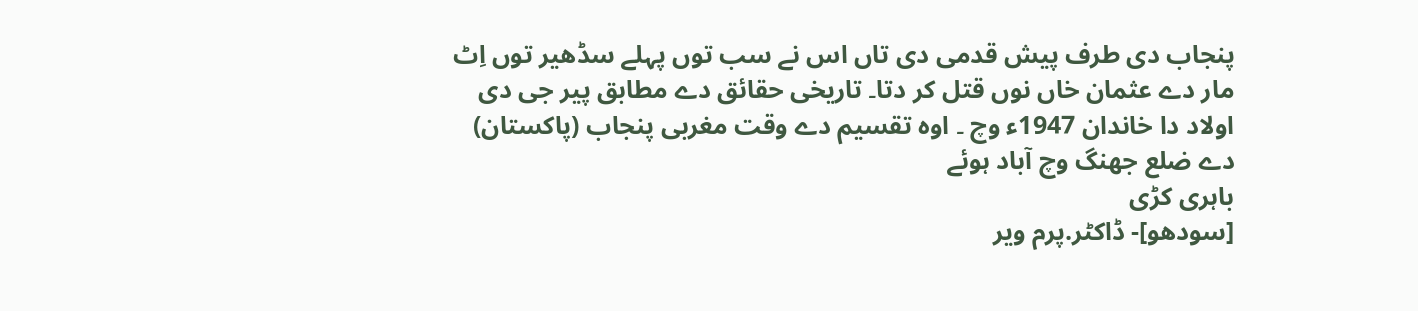پنجاب دی طرف پیش قدمی دی تاں اس نے سب توں پہلے سڈھیر توں اِٹ مار دے عثمان خاں نوں قتل کر دتا۔ تاریخی حقائق دے مطابق پیر جی دی اولاد دا خاندان 1947ء وچ ۔ اوہ تقسیم دے وقت مغربی پنجاب (پاکستان) دے ضلع جھنگ وچ آباد ہوئے
باہری کڑی
[سودھو]- ڈاکٹر.پرم ویر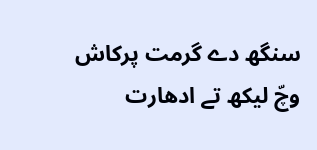سنگھ دے گرمت پرکاش وچّ لیکھ تے ادھارت